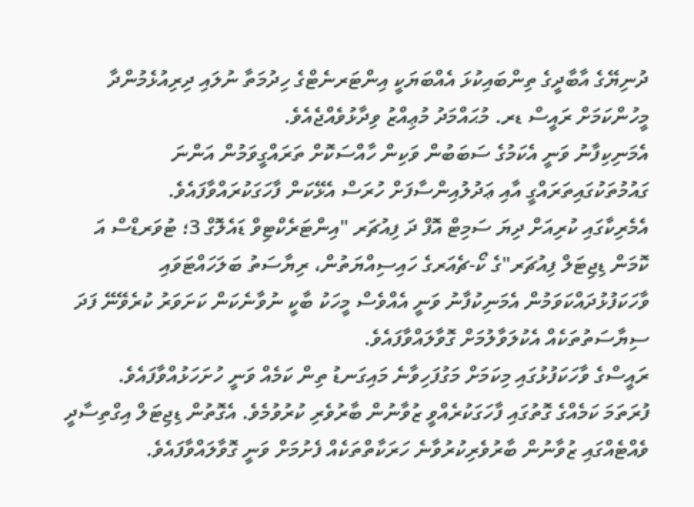ދުނިޔޭގެ އާބާދީގެ ތިންބައިކުޅަ އެއްބަޔަކީ އިންޓަރނެޓްގެ ހިދުމަތާ ނުލައި ދިރިއުޅެމުންދާ މީހުންކަމަށް ރައީސް ޑރ. މުޙައްމަދު މުޢިއްޒު ވިދާޅުވެއްޖެއެވެ.
އެމަނިކިފާނު ވަނީ އެކަމުގެ ސަބަބުން ވަކިން ހާއްސަކޮށް ތަރައްގީވަމުން އަންނަ ގައުމުތަކުގައިތަރައްގީ އާއި ޢަދުލުއިންސާފަށް ހުރަސް އެޅޭކަން ފާހަގަކުރައްވާފައެވެ.
އެމެރިކާގައި ކުރިއަށް ދިޔަ ސަމިޓް އޮފް ދަ ފިއުޗަރ "އިންޓަރެކްޓިވް ޑައެލޮގް 3؛ ޓުވަރޑްސް އަ ކޮމަން ޑިޖިޓަލް ފިއުޗަރ"ގެ ކޯ-ޗެއަރގެ ހައިސިއްޔަތުން، ރިޔާސަތު ބަލަހައްޓަވައި ވާހަކަފުޅުދައްކަވަމުން އެމަނިކުފާނު ވަނީ އެއްވެސް މީހަކު ބާކީ ނުވާނެކަން ކަށަވަރު ކުރެވޭނޭ ފަދަ ސިޔާސަތުތަކެއް އެކުލަވާލުމަށް ގޮވާލައްވާފައެވެ.
ރައީސްގެ ވާހަކަފުޅުގައި މިކަމަށް މަގުފަހިވާނެ މައިގަނޑު ތިން ކަމެއް ވަނީ ހުށަހަޅުއްވާފައެވެ.
ފުރަތަމަ ކަމެއްގެ ގޮތުގައި ފާހަގަކުރެއްވީ ޒުވާނުން ބާރުވެރި ކުރުވުމެވެ. އެގޮތުން ޑިޖިޓަލް އިގްތިސާދީ ވެއްޓެއްގައި ޒުވާނުން ބާރުވެރިކުރުވާނެ ހަރަކާތްތަކެއް ފެށުމަށް ވަނީ ގޮވާލައްވާފައެވެ.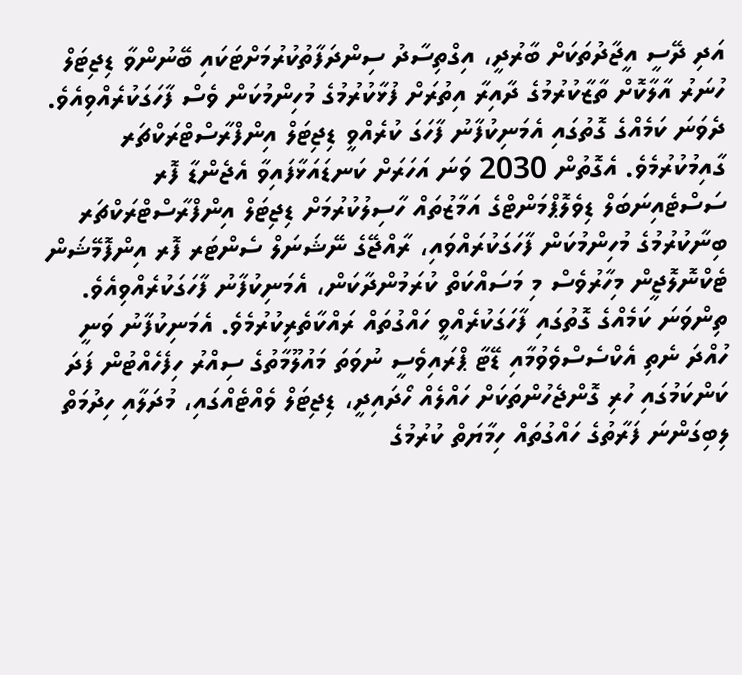އަދި ދޭސީ އީޖާދުތަކަށް ބާރުދީ، އިގްތިސާދު ސިންދަފާތުކުރުމަށްޓަކައި ބޭނުންވާ ޑިޖިޓަލް ހުނަރު އާލާކޮށް ތާޒާކުރުމުގެ ދާއިރާ އިތުރަށް ފުޅާކުރުމުގެ މުހިންމުކަން ވެސް ފާހަގަކުރެއްވިއެވެ.
ދެވަނަ ކަމެއްގެ ގޮތުގައި އެމަނިކުފާނު ފާހަގަ ކުރެއްވީ ޑިޖިޓަލް އިންފްރާސްޓްރަކްޗަރ ގާއިމުކުރުމެވެ. އެގޮތުން 2030 ވަނަ އަހަރަށް ކަނޑައަޅާފައިވާ އެޖެންޑާ ފޮރ ސަސްޓެއިނަބަލް ޑިވެލޮޕްމަންޓްގެ އަމާޒުތައް ހާސިލުކުރުމަށް ޑިޖިޓަލް އިންފްރާސްޓްރަކްޗަރ ބިނާކުރުމުގެ މުހިންމުކަން ފާހަގަކުރައްވައި، ރާއްޖޭގެ ނޭޝަނަލް ސެންޓަރ ފޮރ އިންފޮމޭޝަން ޓެކްނޮލޮޖީން މިހާރުވެސް މި މަސައްކަތް ކުރަމުންދާކަން، އެމަނިކުފާނު ފާހަގަކުރެއްވިއެވެ.
ތިންވަނަ ކަމެއްގެ ގޮތުގައި ފާހަގަކުރެއްވީ ހައްގުތައް ރައްކާތެރިކުރުމެވެ. އެމަނިކުފާނު ވަނީ ހުއްދަ ނެތި އެކްސެސްވެވުމާއި ޑޭޓާ ޕްރައިވެސީ ނުވަތަ މައުލޫމާތުގެ ސިއްރު ހިފެހެއްޓުން ފަދަ ކަންކަމުގައި ހުރި ގޮންޖެހުންތަކަށް ހައްލެއް ހޯދައިދީ، ޑިޖިޓަލް ވެއްޓެއްގައި، މުދަލާއި ހިދުމަތް ލިބިގަންނަ ފަރާތުގެ ހައްގުތައް ހިމާޔަތް ކުރުމުގެ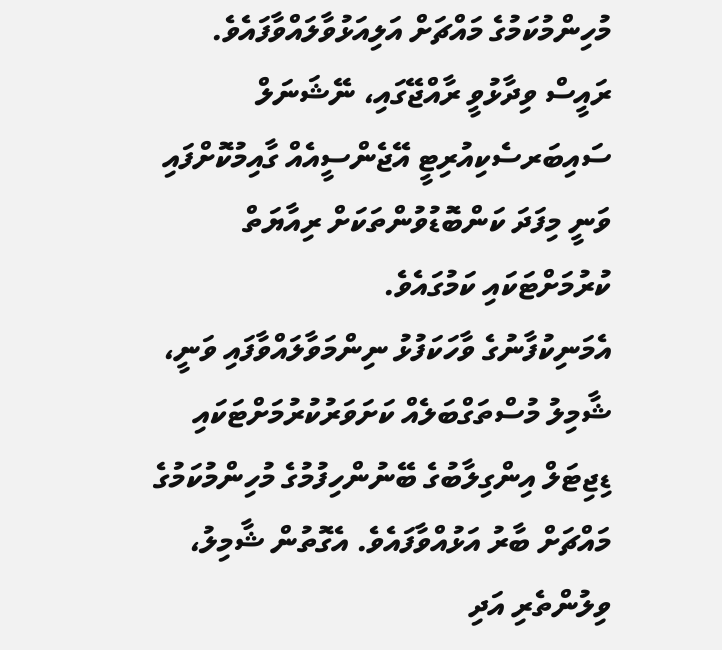މުހިންމުކަމުގެ މައްޗަށް އަލިއަޅުވާލައްވާފައެވެ.
ރައީސް ވިދާޅުވީ ރާއްޖޭގައި، ނޭޝަނަލް ސައިބަރސެކިއުރިޓީ އޭޖެންސީއެއް ގާއިމުކޮށްފައި ވަނީ މިފަދަ ކަންބޮޑުވުންތަކަށް ރިއާޔަތް ކުރުމަށްޓަކައި ކަމުގައެވެ.
އެމަނިކުފާނުގެ ވާހަކަފުޅު ނިންމަވާލައްވާފައި ވަނީ، ޝާމިލު މުސްތަގްބަލެއް ކަށަވަރުކުރުމަށްޓަކައި ޑިޖިޓަލް އިންގިލާބުގެ ބޭނުންހިފުމުގެ މުހިންމުކަމުގެ މައްޗަށް ބާރު އަޅުއްވާފައެވެ. އެގޮތުން ޝާމިލު، ވިލުންތެރި އަދި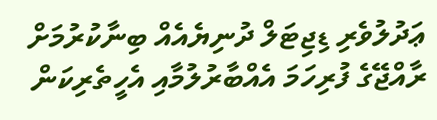ޢަދުލުވެރި ޑިޖިޓަލް ދުނިޔެއެއް ބިނާކުރުމަށް ރާއްޖޭގެ ފުރިހަމަ އެއްބާރުލުމާއި އެހީތެރިކަން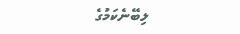ލިބޭނެކަމުގެ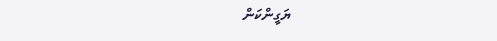ޔަގީންކަން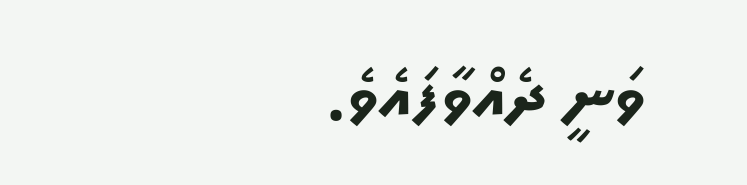ވަނީ ދެއްވާފައެވެ.